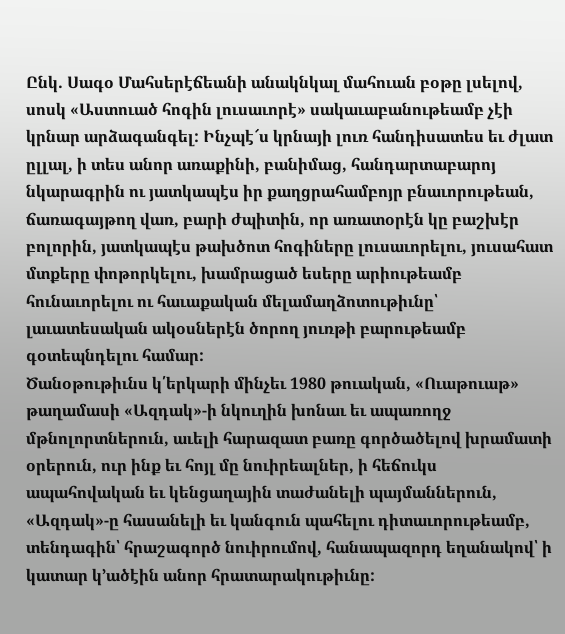Ընկ. Սագօ Մահսերէճեանի անակնկալ մահուան բօթը լսելով, սոսկ «Աստուած հոգին լուսաւորէ» սակաւաբանութեամբ չէի կրնար արձագանգել: Ինչպէ՜ս կրնայի լուռ հանդիսատես եւ ժլատ ըլլալ, ի տես անոր առաքինի, բանիմաց, հանդարտաբարոյ նկարագրին ու յատկապէս իր քաղցրահամբոյր բնաւորութեան, ճառագայթող վառ, բարի ժպիտին, որ առատօրէն կը բաշխէր բոլորին, յատկապէս թախծոտ հոգիները լուսաւորելու, յուսահատ մտքերը փոթորկելու, խամրացած եսերը արիութեամբ հունաւորելու ու հաւաքական մելամաղձոտութիւնը՝ լաւատեսական ակօսներէն ծորող յուռթի բարութեամբ գօտեպնդելու համար:
Ծանօթութիւնս կ՛երկարի մինչեւ 1980 թուական, «Ուաթուաթ» թաղամասի «Ազդակ»-ի նկուղին խոնաւ եւ ապառողջ մթնոլորտներուն, աւելի հարազատ բառը գործածելով խրամատի օրերուն, ուր ինք եւ հոյլ մը նուիրեալներ, ի հեճուկս ապահովական եւ կենցաղային տաժանելի պայմաններուն, «Ազդակ»-ը հասանելի եւ կանգուն պահելու դիտաւորութեամբ, տենդագին՝ հրաշագործ նուիրումով, հանապազորդ եղանակով՝ ի կատար կ՚ածէին անոր հրատարակութիւնը: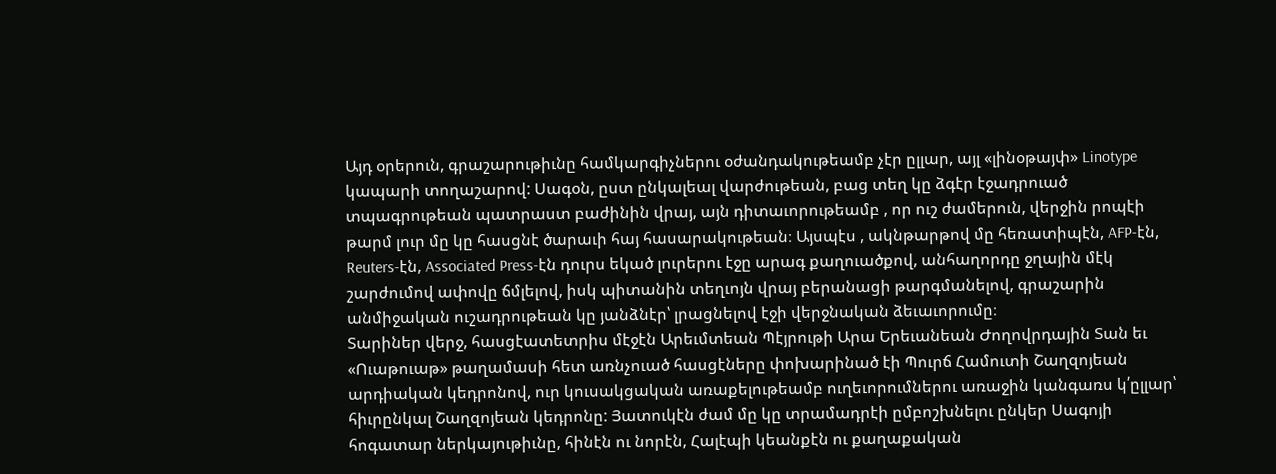Այդ օրերուն, գրաշարութիւնը համկարգիչներու օժանդակութեամբ չէր ըլլար, այլ «լինօթայփ» Linotype կապարի տողաշարով: Սագօն, ըստ ընկալեալ վարժութեան, բաց տեղ կը ձգէր էջադրուած տպագրութեան պատրաստ բաժինին վրայ, այն դիտաւորութեամբ , որ ուշ ժամերուն, վերջին րոպէի թարմ լուր մը կը հասցնէ ծարաւի հայ հասարակութեան։ Այսպէս , ակնթարթով մը հեռատիպէն, AFP-էն, Reuters-էն, Associated Press-էն դուրս եկած լուրերու էջը արագ քաղուածքով, անհաղորդը ջղային մէկ շարժումով ափովը ճմլելով, իսկ պիտանին տեղւոյն վրայ բերանացի թարգմանելով, գրաշարին անմիջական ուշադրութեան կը յանձնէր՝ լրացնելով էջի վերջնական ձեւաւորումը։
Տարիներ վերջ, հասցէատետրիս մէջէն Արեւմտեան Պէյրութի Արա Երեւանեան Ժողովրդային Տան եւ «Ուաթուաթ» թաղամասի հետ առնչուած հասցէները փոխարինած էի Պուրճ Համուտի Շաղզոյեան արդիական կեդրոնով, ուր կուսակցական առաքելութեամբ ուղեւորումներու առաջին կանգառս կ՛ըլլար՝ հիւրընկալ Շաղզոյեան կեդրոնը: Յատուկէն ժամ մը կը տրամադրէի ըմբոշխնելու ընկեր Սագոյի հոգատար ներկայութիւնը, հինէն ու նորէն, Հալէպի կեանքէն ու քաղաքական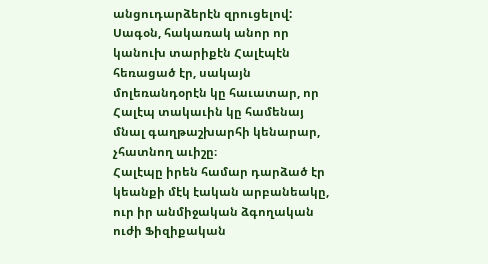անցուդարձերէն զրուցելով: Սագօն, հակառակ անոր որ կանուխ տարիքէն Հալէպէն հեռացած էր, սակայն մոլեռանդօրէն կը հաւատար, որ Հալէպ տակաւին կը համենայ մնալ գաղթաշխարհի կենարար, չհատնող աւիշը։
Հալէպը իրեն համար դարձած էր կեանքի մէկ էական արբանեակը, ուր իր անմիջական ձգողական ուժի Ֆիզիքական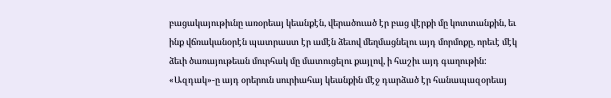բացակայութիւնը առօրեայ կեանքէն, վերածուած էր բաց վէրքի մը կոտտանքին, եւ ինք վճռականօրէն պատրաստ էր ամէն ձեւով մեղմացնելու այդ մորմոքը, որեւէ մէկ ձեւի ծառայութեան մուրհակ մը մատուցելու քայլով, ի հաշիւ այդ գաղութին:
«Ազդակ»-ը այդ օրերուն սուրիահայ կեանքին մէջ դարձած էր հանապազօրեայ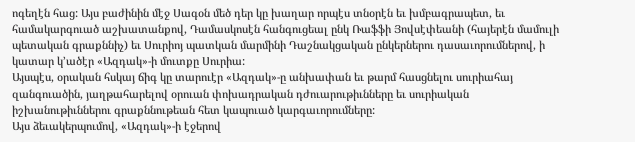ոգեղէն հաց: Այս բաժինին մէջ Սագօն մեծ դեր կը խաղար որպէս տնօրէն եւ խմբագրապետ, եւ համակարգուած աշխատանքով, Դամասկոսէն հանգուցեալ ընկ Ռաֆֆի Յովսէփեանի (հայերէն մամուլի պետական գրաքննիչ) եւ Սուրիոյ պատկան մարմինի Դաշնակցական ընկերներու դասաւորումներով, ի կատար կ՚ածէր «Ազդակ»-ի մուտքը Սուրիա:
Այսպէս, օրական հսկայ ճիգ կը տարուէր «Ազդակ»-ը անխափան եւ թարմ հասցնելու սուրիահայ զանգուածին, յաղթահարելով օրուան փոխադրական դժուարութիւնները եւ սուրիական իշխանութիւններու գրաքննութեան հետ կապուած կարգաւորումները:
Այս ձեւակերպումով, «Ազդակ»-ի էջերով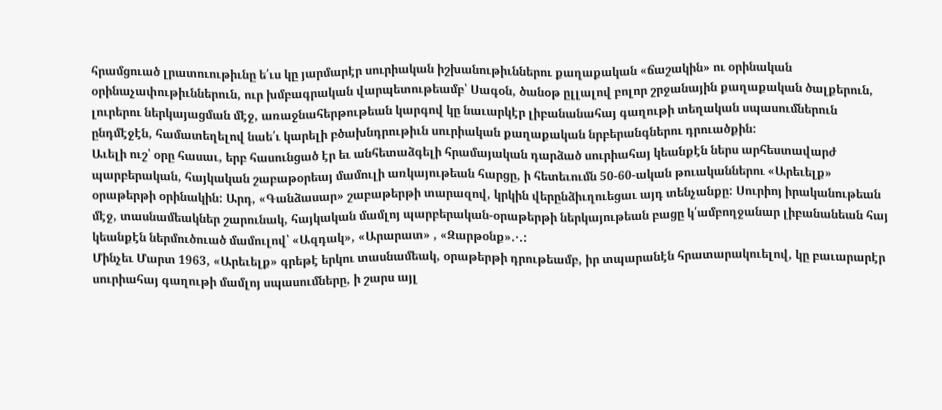հրամցուած լրատուութիւնը ե՛ւս կը յարմարէր սուրիական իշխանութիւններու քաղաքական «ճաշակին» ու օրինական օրինաչափութիւններուն, ուր խմբագրական վարպետութեամբ՝ Սագօն, ծանօթ ըլլալով բոլոր շրջանային քաղաքական ծալքերուն, լուրերու ներկայացման մէջ, առաջնահերթութեան կարգով կը նաւարկէր լիբանանահայ գաղութի տեղական սպասումներուն ընդմէջէն, համատեղելով նաե՛ւ կարելի բծախնդրութիւն սուրիական քաղաքական նրբերանգներու դրուածքին:
Աւելի ուշ՝ օրը հասաւ, երբ հասունցած էր եւ անհետաձգելի հրամայական դարձած սուրիահայ կեանքէն ներս արհեստավարժ պարբերական, հայկական շաբաթօրեայ մամուլի առկայութեան հարցը, ի հետեւումն 50-60-ական թուականներու «Արեւելք» օրաթերթի օրինակին: Արդ, «Գանձասար» շաբաթերթի տարազով, կրկին վերընձիւղուեցաւ այդ տենչանքը: Սուրիոյ իրականութեան մէջ, տասնամեակներ շարունակ, հայկական մամլոյ պարբերական-օրաթերթի ներկայութեան բացը կ՛ամբողջանար լիբանանեան հայ կեանքէն ներմուծուած մամուլով՝ «Ազդակ», «Արարատ» , «Զարթօնք».․.:
Մինչեւ Մարտ 1963, «Արեւելք» գրեթէ երկու տասնամեակ, օրաթերթի դրութեամբ, իր տպարանէն հրատարակուելով, կը բաւարարէր սուրիահայ գաղութի մամլոյ սպասումները, ի շարս այլ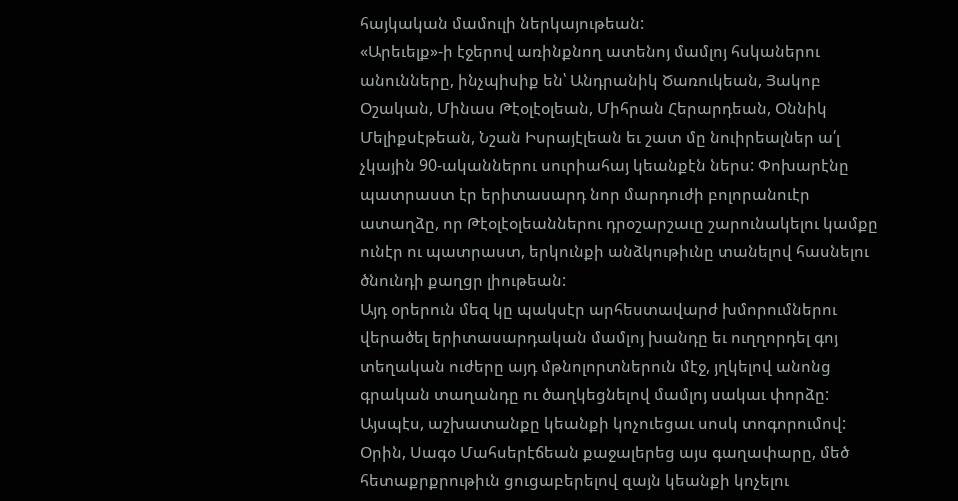հայկական մամուլի ներկայութեան:
«Արեւելք»-ի էջերով առինքնող ատենոյ մամլոյ հսկաներու անունները, ինչպիսիք են՝ Անդրանիկ Ծառուկեան, Յակոբ Օշական, Մինաս Թէօլէօլեան, Միհրան Հերարդեան, Օննիկ Մելիքսէթեան, Նշան Իսրայէլեան եւ շատ մը նուիրեալներ ա՛լ չկային 90-ականներու սուրիահայ կեանքէն ներս: Փոխարէնը պատրաստ էր երիտասարդ նոր մարդուժի բոլորանուէր ատաղձը, որ Թէօլէօլեաններու դրօշարշաւը շարունակելու կամքը ունէր ու պատրաստ, երկունքի անձկութիւնը տանելով հասնելու ծնունդի քաղցր լիութեան:
Այդ օրերուն մեզ կը պակսէր արհեստավարժ խմորումներու վերածել երիտասարդական մամլոյ խանդը եւ ուղղորդել գոյ տեղական ուժերը այդ մթնոլորտներուն մէջ, յղկելով անոնց գրական տաղանդը ու ծաղկեցնելով մամլոյ սակաւ փորձը: Այսպէս, աշխատանքը կեանքի կոչուեցաւ սոսկ տոգորումով: Օրին, Սագօ Մահսերէճեան քաջալերեց այս գաղափարը, մեծ հետաքրքրութիւն ցուցաբերելով զայն կեանքի կոչելու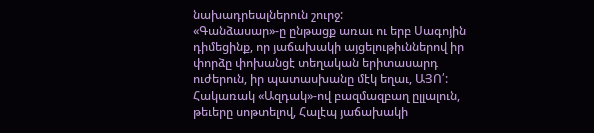նախադրեալներուն շուրջ:
«Գանձասար»-ը ընթացք առաւ ու երբ Սագոյին դիմեցինք, որ յաճախակի այցելութիւններով իր փորձը փոխանցէ տեղական երիտասարդ ուժերուն, իր պատասխանը մէկ եղաւ, ԱՅՈ՛: Հակառակ «Ազդակ»-ով բազմազբաղ ըլլալուն, թեւերը սոթտելով, Հալէպ յաճախակի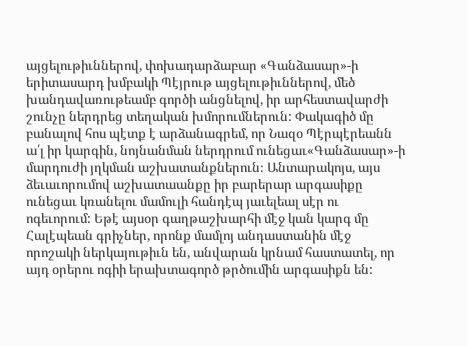այցելութիւններով, փոխադարձաբար «Գանձասար»-ի երիտասարդ խմբակի Պէյրութ այցելութիւններով, մեծ խանդավառութեամբ գործի անցնելով, իր արհեստավարժի շունչը ներդրեց տեղական խմորումներուն: Փակագիծ մը բանալով հոս պէտք է արձանագրեմ, որ Նազօ Պէրպէրեանն ա՛լ իր կարգին, նոյնանման ներդրում ունեցաւ«Գանձասար»-ի մարդուժի յղկման աշխատանքներուն։ Անտարակոյս, այս ձեւաւորումով աշխատաանքը իր բարերար արգասիքը ունեցաւ կռանելու մամուլի հանդէպ յաւելեալ սէր ու ոգեւորում: Եթէ այսօր գաղթաշխարհի մէջ կան կարգ մը Հալէպեան գրիչներ, որոնք մամլոյ անդաստանին մէջ որոշակի ներկայութիւն են, անվարան կրնամ հաստատել, որ այդ օրերու ոգիի երախտագործ թրծումին արգասիքն են: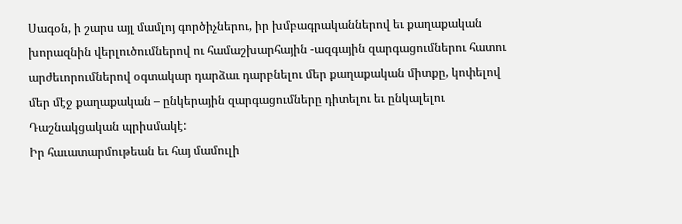Սագօն, ի շարս այլ մամլոյ գործիչներու, իր խմբագրականներով եւ քաղաքական խորազնին վերլուծումներով ու համաշխարհային -ազգային զարգացումներու հատու արժեւորումներով օգտակար դարձաւ դարբնելու մեր քաղաքական միտքը, կոփելով մեր մէջ քաղաքական – ընկերային զարգացումները դիտելու եւ ընկալելու Դաշնակցական պրիսմակէ:
Իր հաւատարմութեան եւ հայ մամուլի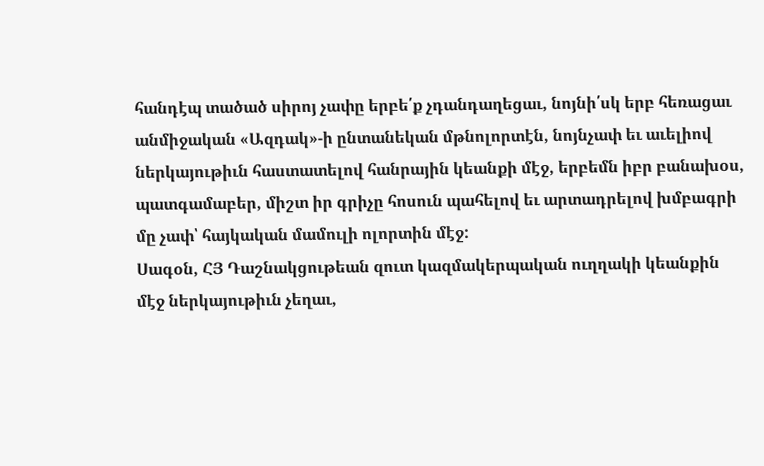հանդէպ տածած սիրոյ չափը երբե՛ք չդանդաղեցաւ, նոյնի՛սկ երբ հեռացաւ անմիջական «Ազդակ»-ի ընտանեկան մթնոլորտէն, նոյնչափ եւ աւելիով ներկայութիւն հաստատելով հանրային կեանքի մէջ, երբեմն իբր բանախօս, պատգամաբեր, միշտ իր գրիչը հոսուն պահելով եւ արտադրելով խմբագրի մը չափ՝ հայկական մամուլի ոլորտին մէջ:
Սագօն, ՀՅ Դաշնակցութեան զուտ կազմակերպական ուղղակի կեանքին մէջ ներկայութիւն չեղաւ,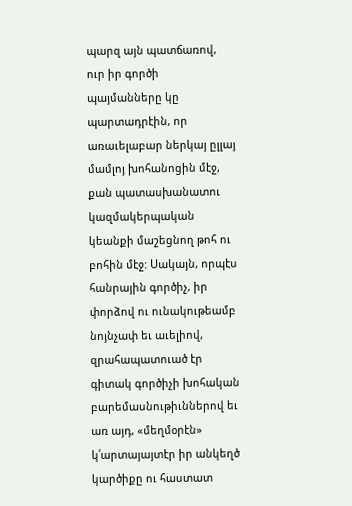պարզ այն պատճառով, ուր իր գործի պայմանները կը պարտադրէին, որ առաւելաբար ներկայ ըլլայ մամլոյ խոհանոցին մէջ, քան պատասխանատու կազմակերպական կեանքի մաշեցնող թոհ ու բոհին մէջ: Սակայն, որպէս հանրային գործիչ, իր փորձով ու ունակութեամբ նոյնչափ եւ աւելիով, զրահապատուած էր գիտակ գործիչի խոհական բարեմասնութիւններով եւ առ այդ, «մեղմօրէն» կ՛արտայայտէր իր անկեղծ կարծիքը ու հաստատ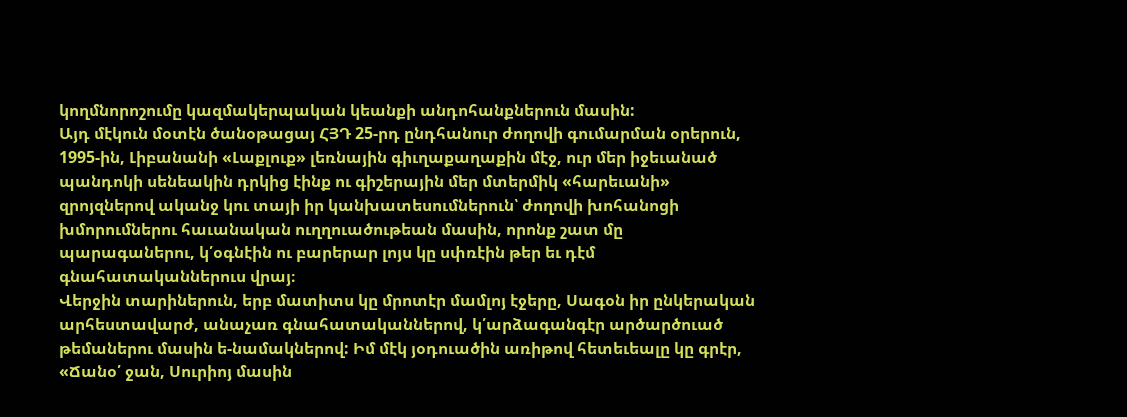կողմնորոշումը կազմակերպական կեանքի անդոհանքներուն մասին:
Այդ մէկուն մօտէն ծանօթացայ ՀՅԴ 25-րդ ընդհանուր ժողովի գումարման օրերուն, 1995-ին, Լիբանանի «Լաքլուք» լեռնային գիւղաքաղաքին մէջ, ուր մեր իջեւանած պանդոկի սենեակին դրկից էինք ու գիշերային մեր մտերմիկ «հարեւանի» զրոյզներով ականջ կու տայի իր կանխատեսումներուն՝ ժողովի խոհանոցի խմորումներու հաւանական ուղղուածութեան մասին, որոնք շատ մը պարագաներու, կ՛օգնէին ու բարերար լոյս կը սփռէին թեր եւ դէմ գնահատականներուս վրայ։
Վերջին տարիներուն, երբ մատիտս կը մրոտէր մամլոյ էջերը, Սագօն իր ընկերական արհեստավարժ, անաչառ գնահատականներով, կ՛արձագանգէր արծարծուած թեմաներու մասին ե-նամակներով: Իմ մէկ յօդուածին առիթով հետեւեալը կը գրէր,
«Ճանօ՛ ջան, Սուրիոյ մասին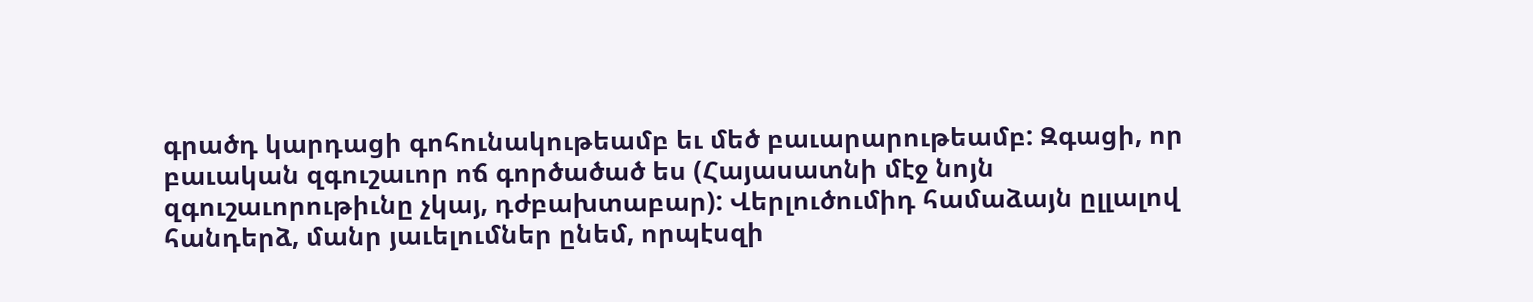գրածդ կարդացի գոհունակութեամբ եւ մեծ բաւարարութեամբ: Զգացի, որ բաւական զգուշաւոր ոճ գործածած ես (Հայասատնի մէջ նոյն զգուշաւորութիւնը չկայ, դժբախտաբար): Վերլուծումիդ համաձայն ըլլալով հանդերձ, մանր յաւելումներ ընեմ, որպէսզի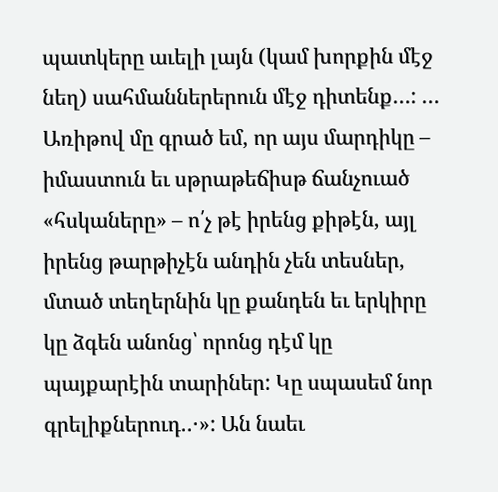պատկերը աւելի լայն (կամ խորքին մէջ նեղ) սահմաններերուն մէջ դիտենք…: … Առիթով մը գրած եմ, որ այս մարդիկը – իմաստուն եւ սթրաթեճիսթ ճանչուած «հսկաները» – ո՛չ թէ իրենց քիթէն, այլ իրենց թարթիչէն անդին չեն տեսներ, մտած տեղերնին կը քանդեն եւ երկիրը կը ձգեն անոնց՝ որոնց դէմ կը պայքարէին տարիներ: Կը սպասեմ նոր գրելիքներուդ..․»: Ան նաեւ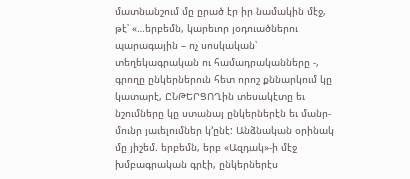մատնանշում մը ըրած էր իր նամակին մէջ, թէ՝ «…երբեմն, կարեւոր յօդուածներու պարագային – ոչ սոսկական՝ տեղեկագրական ու համադրականները -, գրողը ընկերներուն հետ որոշ քննարկում կը կատարէ, ԸՆԹԵՐՑՈՂին տեսակէտը եւ նշումները կը ստանայ ընկերներէն եւ մանր-մունր յաւելումներ կ’ընէ: Անձնական օրինակ մը յիշեմ. երբեմն, երբ «Ազդակ»-ի մէջ խմբագրական գրէի, ընկերներէս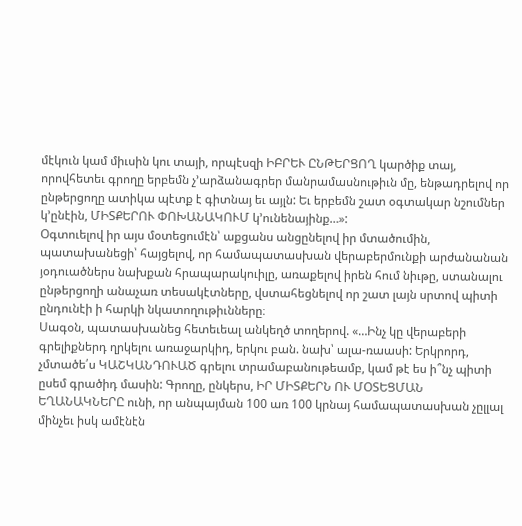մէկուն կամ միւսին կու տայի, որպէսզի ԻԲՐԵՒ ԸՆԹԵՐՑՈՂ կարծիք տայ, որովհետեւ գրողը երբեմն չ’արձանագրեր մանրամասնութիւն մը, ենթադրելով որ ընթերցողը ատիկա պէտք է գիտնայ եւ այլն: Եւ երբեմն շատ օգտակար նշումներ կ’ընէին, ՄԻՏՔԵՐՈՒ ՓՈԽԱՆԱԿՈՒՄ կ’ունենայինք…»:
Օգտուելով իր այս մօտեցումէն՝ աքցանս անցընելով իր մտածումին, պատախանեցի՝ հայցելով, որ համապատասխան վերաբերմունքի արժանանան յօդուածներս նախքան հրապարակուիլը, առաքելով իրեն հում նիւթը, ստանալու ընթերցողի անաչառ տեսակէտները, վստահեցնելով որ շատ լայն սրտով պիտի ընդունէի ի հարկի նկատողութիւնները։
Սագօն, պատասխանեց հետեւեալ անկեղծ տողերով. «…Ինչ կը վերաբերի գրելիքներդ ղրկելու առաջարկիդ, երկու բան. նախ՝ ալա-ռաասի: Երկրորդ, չմտածե՛ս ԿԱՇԿԱՆԴՈՒԱԾ գրելու տրամաբանութեամբ, կամ թէ ես ի՞նչ պիտի ըսեմ գրածիդ մասին: Գրողը, ընկերս, ԻՐ ՄԻՏՔԵՐՆ ՈՒ ՄՕՏԵՑՄԱՆ ԵՂԱՆԱԿՆԵՐԸ ունի, որ անպայման 100 առ 100 կրնայ համապատասխան չըլլալ մինչեւ իսկ ամէնէն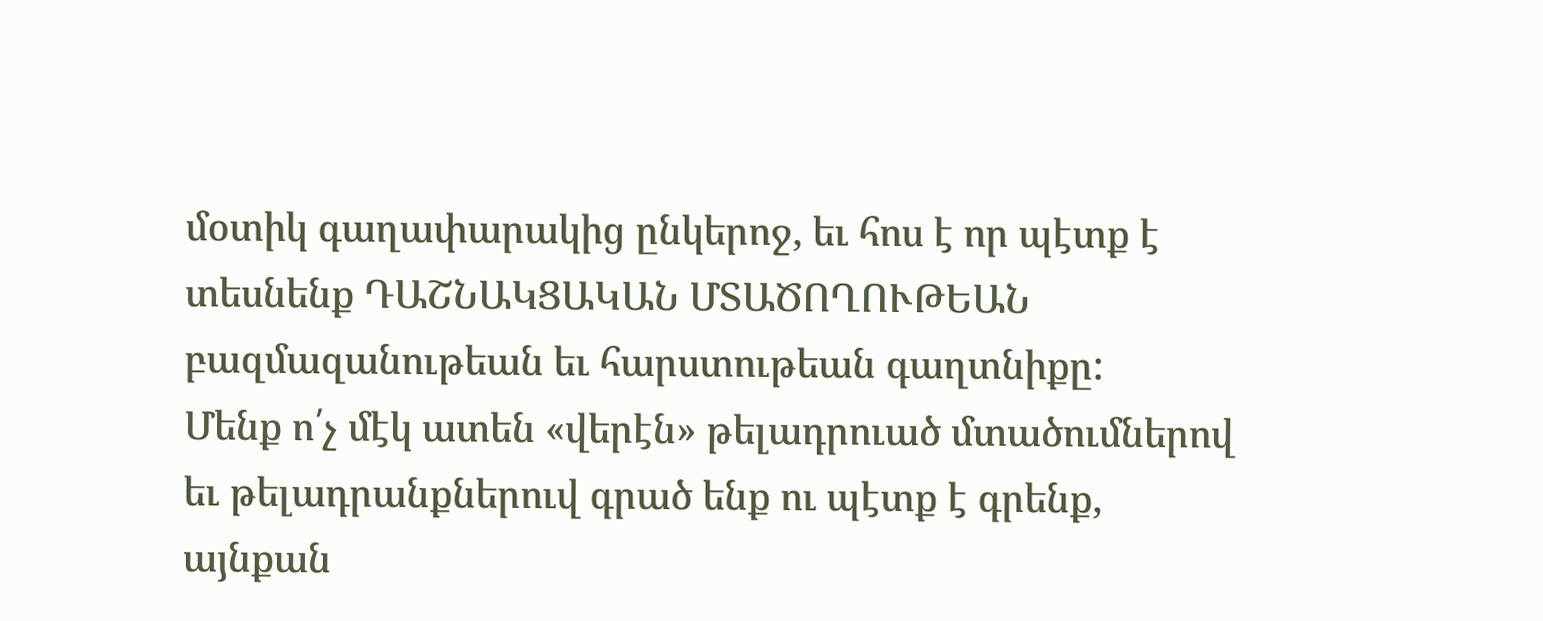մօտիկ գաղափարակից ընկերոջ, եւ հոս է որ պէտք է տեսնենք ԴԱՇՆԱԿՑԱԿԱՆ ՄՏԱԾՈՂՈՒԹԵԱՆ բազմազանութեան եւ հարստութեան գաղտնիքը:
Մենք ո՛չ մէկ ատեն «վերէն» թելադրուած մտածումներով եւ թելադրանքներուվ գրած ենք ու պէտք է գրենք, այնքան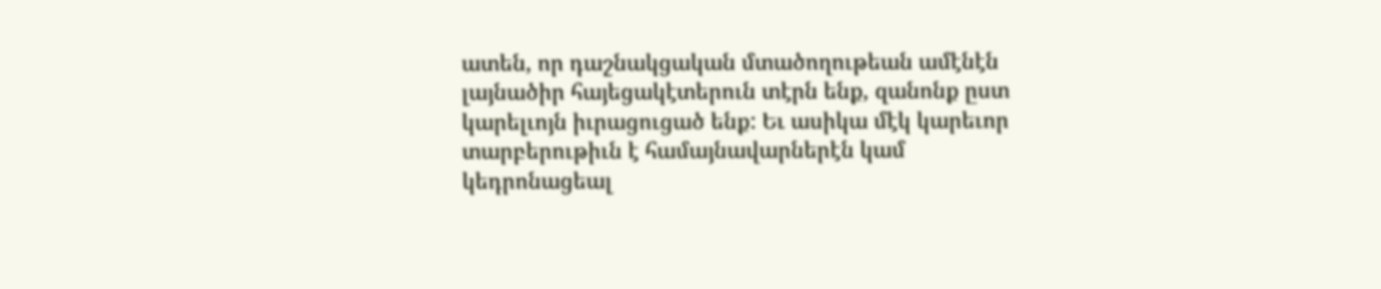ատեն, որ դաշնակցական մտածողութեան ամէնէն լայնածիր հայեցակէտերուն տէրն ենք, զանոնք ըստ կարելւոյն իւրացուցած ենք: Եւ ասիկա մէկ կարեւոր տարբերութիւն է համայնավարներէն կամ կեդրոնացեալ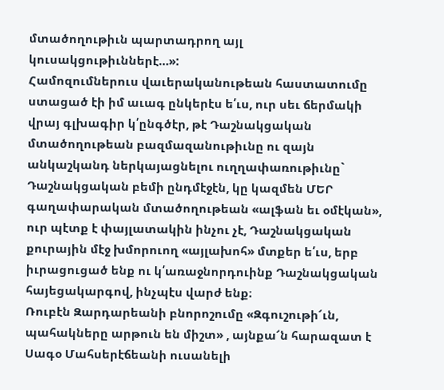մտածողութիւն պարտադրող այլ կուսակցութիւններէ…»:
Համոզումներուս վաւերականութեան հաստատումը ստացած էի իմ աւագ ընկերէս ե՛ւս, ուր սեւ ճերմակի վրայ գլխագիր կ՛ընգծէր, թէ Դաշնակցական մտածողութեան բազմազանութիւնը ու զայն անկաշկանդ ներկայացնելու ուղղափառութիւնը` Դաշնակցական բեմի ընդմէջէն, կը կազմեն ՄԵՐ գաղափարական մտածողութեան «ալֆան եւ օմէկան», ուր պէտք է փայլատակին ինչու չէ, Դաշնակցական քուրային մէջ խմորուող «այլախոհ» մտքեր ե՛ւս, երբ իւրացուցած ենք ու կ՛առաջնորդուինք Դաշնակցական հայեցակարգով, ինչպէս վարժ ենք։
Ռուբէն Զարդարեանի բնորոշումը «Զգուշութի՜ւն, պահակները արթուն են միշտ» , այնքա՜ն հարազատ է Սագօ Մահսերէճեանի ուսանելի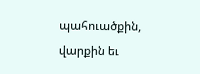պահուածքին, վարքին եւ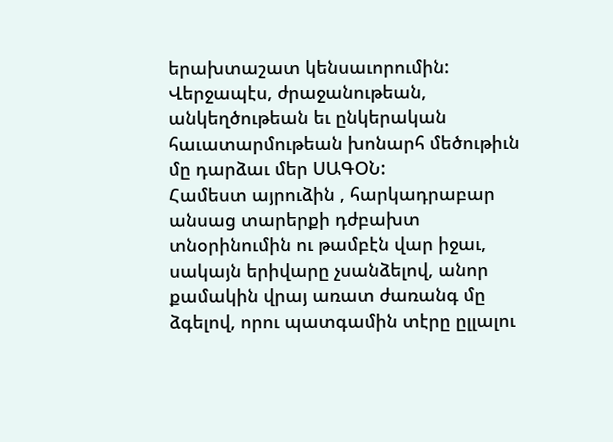երախտաշատ կենսաւորումին: Վերջապէս, ժրաջանութեան, անկեղծութեան եւ ընկերական հաւատարմութեան խոնարհ մեծութիւն մը դարձաւ մեր ՍԱԳՕՆ:
Համեստ այրուձին , հարկադրաբար անսաց տարերքի դժբախտ տնօրինումին ու թամբէն վար իջաւ, սակայն երիվարը չսանձելով, անոր քամակին վրայ առատ ժառանգ մը ձգելով, որու պատգամին տէրը ըլլալու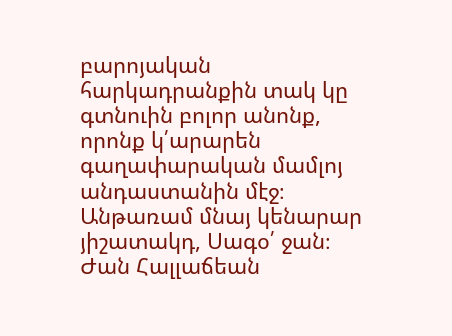բարոյական հարկադրանքին տակ կը գտնուին բոլոր անոնք, որոնք կ՛արարեն գաղափարական մամլոյ անդաստանին մէջ։
Անթառամ մնայ կենարար յիշատակդ, Սագօ՛ ջան։
Ժան Հալլաճեան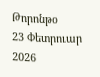Թորոնթօ
23 Փետրուար 2026